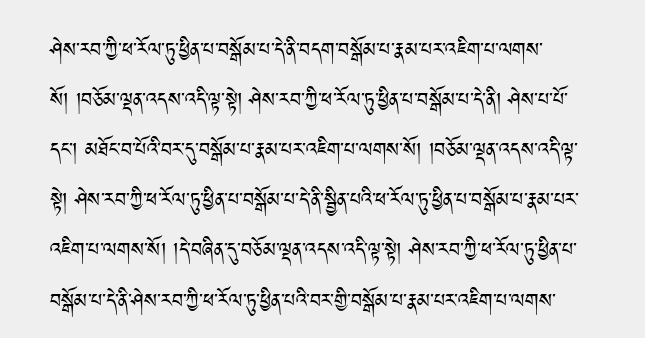ཤེས་རབ་ཀྱི་ཕ་རོལ་ཏུ་ཕྱིན་པ་བསྒོམ་པ་དེ་ནི་བདག་བསྒོམ་པ་རྣམ་པར་འཇིག་པ་ལགས་སོ། །བཅོམ་ལྡན་འདས་འདི་ལྟ་སྟེ། ཤེས་རབ་ཀྱི་ཕ་རོལ་ཏུ་ཕྱིན་པ་བསྒོམ་པ་དེ་ནི། ཤེས་པ་པོ་དང་། མཐོང་བ་པོའི་བར་དུ་བསྒོམ་པ་རྣམ་པར་འཇིག་པ་ལགས་སོ། །བཅོམ་ལྡན་འདས་འདི་ལྟ་སྟེ། ཤེས་རབ་ཀྱི་ཕ་རོལ་ཏུ་ཕྱིན་པ་བསྒོམ་པ་དེ་ནི་སྦྱིན་པའི་ཕ་རོལ་ཏུ་ཕྱིན་པ་བསྒོམ་པ་རྣམ་པར་འཇིག་པ་ལགས་སོ། །དེ་བཞིན་དུ་བཅོམ་ལྡན་འདས་འདི་ལྟ་སྟེ། ཤེས་རབ་ཀྱི་ཕ་རོལ་ཏུ་ཕྱིན་པ་བསྒོམ་པ་དེ་ནི་ཤེས་རབ་ཀྱི་ཕ་རོལ་ཏུ་ཕྱིན་པའི་བར་གྱི་བསྒོམ་པ་རྣམ་པར་འཇིག་པ་ལགས་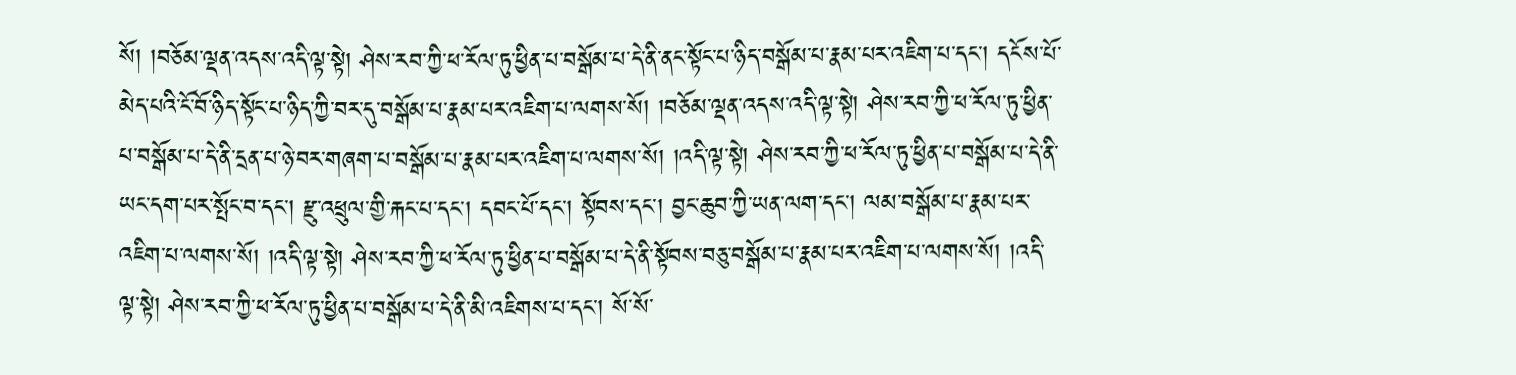སོ། །བཅོམ་ལྡན་འདས་འདི་ལྟ་སྟེ། ཤེས་རབ་ཀྱི་ཕ་རོལ་ཏུ་ཕྱིན་པ་བསྒོམ་པ་དེ་ནི་ནང་སྟོང་པ་ཉིད་བསྒོམ་པ་རྣམ་པར་འཇིག་པ་དང་། དངོས་པོ་མེད་པའི་ངོ་བོ་ཉིད་སྟོང་པ་ཉིད་ཀྱི་བར་དུ་བསྒོམ་པ་རྣམ་པར་འཇིག་པ་ལགས་སོ། །བཅོམ་ལྡན་འདས་འདི་ལྟ་སྟེ། ཤེས་རབ་ཀྱི་ཕ་རོལ་ཏུ་ཕྱིན་པ་བསྒོམ་པ་དེ་ནི་དྲན་པ་ཉེ་བར་གཞག་པ་བསྒོམ་པ་རྣམ་པར་འཇིག་པ་ལགས་སོ། །འདི་ལྟ་སྟེ། ཤེས་རབ་ཀྱི་ཕ་རོལ་ཏུ་ཕྱིན་པ་བསྒོམ་པ་དེ་ནི་ཡང་དག་པར་སྤོང་བ་དང་། རྫུ་འཕྲུལ་གྱི་རྐང་པ་དང་། དབང་པོ་དང་། སྟོབས་དང་། བྱང་ཆུབ་ཀྱི་ཡན་ལག་དང་། ལམ་བསྒོམ་པ་རྣམ་པར་འཇིག་པ་ལགས་སོ། །འདི་ལྟ་སྟེ། ཤེས་རབ་ཀྱི་ཕ་རོལ་ཏུ་ཕྱིན་པ་བསྒོམ་པ་དེ་ནི་སྟོབས་བཅུ་བསྒོམ་པ་རྣམ་པར་འཇིག་པ་ལགས་སོ། །འདི་ལྟ་སྟེ། ཤེས་རབ་ཀྱི་ཕ་རོལ་ཏུ་ཕྱིན་པ་བསྒོམ་པ་དེ་ནི་མི་འཇིགས་པ་དང་། སོ་སོ་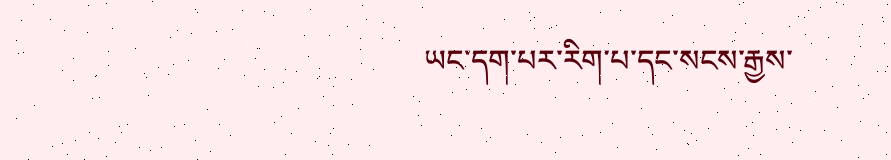ཡང་དག་པར་རིག་པ་དང་སངས་རྒྱས་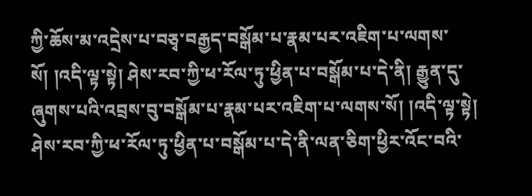ཀྱི་ཆོས་མ་འདྲེས་པ་བཅྭ་བརྒྱད་བསྒོམ་པ་རྣམ་པར་འཇིག་པ་ལགས་སོ། །འདི་ལྟ་སྟེ། ཤེས་རབ་ཀྱི་ཕ་རོལ་ཏུ་ཕྱིན་པ་བསྒོམ་པ་དེ་ནི། རྒྱུན་དུ་ཞུགས་པའི་འབྲས་བུ་བསྒོམ་པ་རྣམ་པར་འཇིག་པ་ལགས་སོ། །འདི་ལྟ་སྟེ། ཤེས་རབ་ཀྱི་ཕ་རོལ་ཏུ་ཕྱིན་པ་བསྒོམ་པ་དེ་ནི་ལན་ཅིག་ཕྱིར་འོང་བའི་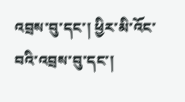འབྲས་བུ་དང་། ཕྱིར་མི་འོང་བའི་འབྲས་བུ་དང་།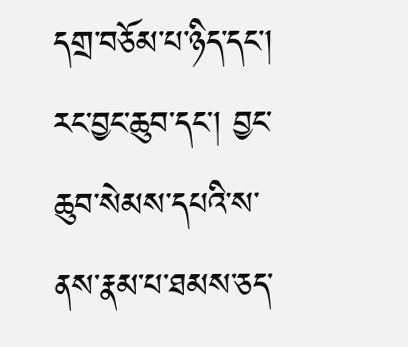དགྲ་བཅོམ་པ་ཉིད་དང་། རང་བྱང་ཆུབ་དང་། བྱང་ཆུབ་སེམས་དཔའི་ས་ནས་རྣམ་པ་ཐམས་ཅད་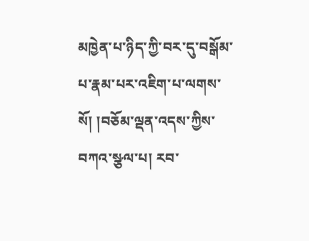མཁྱེན་པ་ཉིད་ཀྱི་བར་དུ་བསྒོམ་པ་རྣམ་པར་འཇིག་པ་ལགས་སོ། །བཅོམ་ལྡན་འདས་ཀྱིས་བཀའ་སྩལ་པ། རབ་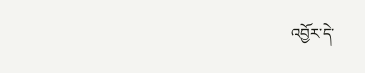འབྱོར་དེ་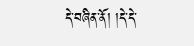དེ་བཞིན་ནོ། །དེ་དེ་